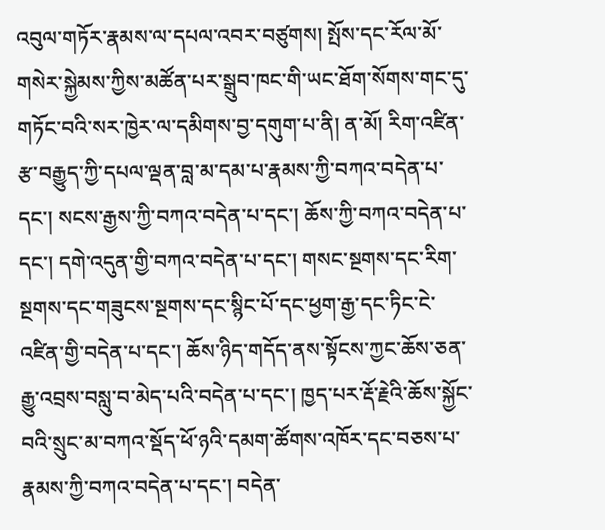འབུལ་གཏོར་རྣམས་ལ་དཔལ་འབར་བཙུགས། སྤོས་དང་རོལ་མོ་གསེར་སྐྱེམས་ཀྱིས་མཚོན་པར་སྒྲུབ་ཁང་གི་ཡང་ཐོག་སོགས་གང་དུ་གཏོང་བའི་སར་ཁྱེར་ལ་དམིགས་བྱ་དགུག་པ་ནི། ན་མོ། རིག་འཛིན་རྩ་བརྒྱུད་ཀྱི་དཔལ་ལྡན་བླ་མ་དམ་པ་རྣམས་ཀྱི་བཀའ་བདེན་པ་དང་། སངས་རྒྱས་ཀྱི་བཀའ་བདེན་པ་དང་། ཆོས་ཀྱི་བཀའ་བདེན་པ་དང་། དགེ་འདུན་གྱི་བཀའ་བདེན་པ་དང་། གསང་སྔགས་དང་རིག་སྔགས་དང་གཟུངས་སྔགས་དང་སྙིང་པོ་དང་ཕྱག་རྒྱ་དང་ཏིང་ངེ་འཛིན་གྱི་བདེན་པ་དང་། ཆོས་ཉིད་གདོད་ནས་སྟོངས་ཀྱང་ཆོས་ཅན་རྒྱུ་འབྲས་བསླུ་བ་མེད་པའི་བདེན་པ་དང་། ཁྱད་པར་རྡོ་རྗེའི་ཆོས་སྐྱོང་བའི་སྲུང་མ་བཀའ་སྡོད་ཕོ་ཉའི་དམག་ཚོགས་འཁོར་དང་བཅས་པ་རྣམས་ཀྱི་བཀའ་བདེན་པ་དང་། བདེན་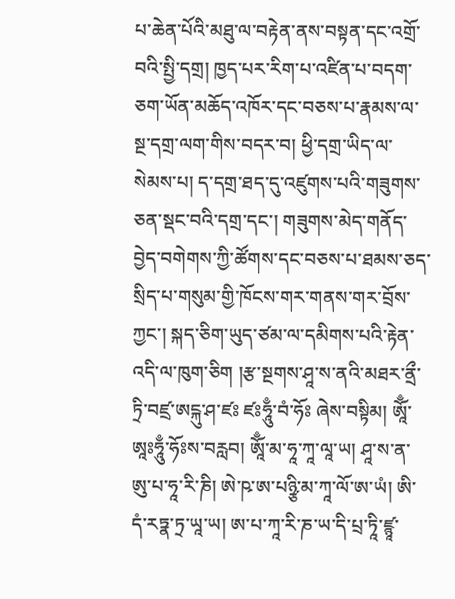པ་ཆེན་པོའི་མཐུ་ལ་བརྟེན་ནས་བསྟན་དང་འགྲོ་བའི་སྤྱི་དགྲ། ཁྱད་པར་རིག་པ་འཛིན་པ་བདག་ཅག་ཡོན་མཆོད་འཁོར་དང་བཅས་པ་རྣམས་ལ་སྔ་དགྲ་ལག་གིས་བདར་བ། ཕྱི་དགྲ་ཡིད་ལ་སེམས་པ། ད་དགྲ་ཐད་དུ་འཛུགས་པའི་གཟུགས་ཅན་སྡང་བའི་དགྲ་དང་། གཟུགས་མེད་གནོད་བྱེད་བགེགས་ཀྱི་ཚོགས་དང་བཅས་པ་ཐམས་ཅད་སྲིད་པ་གསུམ་གྱི་ཁོངས་གར་གནས་གར་བྲོས་ཀྱང་། སྐད་ཅིག་ཡུད་ཙམ་ལ་དམིགས་པའི་རྟེན་འདི་ལ་ཁུག་ཅིག །རྩ་སྔགས་ཤཱ་ས་ནའི་མཐར་ནྲྀ་ཏྲི་བཛྲ་ཨངྐུ་ཤ་ཛཿ ཛཿཧཱུྃ་བཾ་ཧོཿ ཞེས་བསྟིམ། ཨཱོྃ་ཨཱཿཧཱུྃ་ཧོཿས་བརླབ། ཨཱོྃ་མ་ཧཱ་ཀཱ་ལཱ་ཡ། ཤཱ་ས་ན་ཨུ་པ་ཧཱ་རི་ཎི། ཨེ་ཥ་ཨ་པཉྩི་མ་ཀཱ་ལོ་ཨ་ཡཾ། ཨི་དཾ་རཏྣ་ཏྲ་ཡཱ་ཡ། ཨ་པ་ཀཱ་རི་ཎ་ཡ་དི་པྲ་ཏཱི་ཛྙཱ་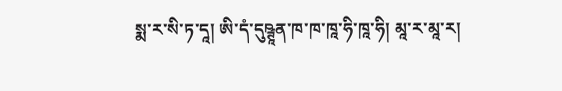སྨ་ར་སི་ཏ་དཱ། ཨི་དཾ་དུཥྚཱན་ཁ་ཁ་ཁཱ་ཧི་ཁཱ་ཧི། མཱ་ར་མཱ་ར།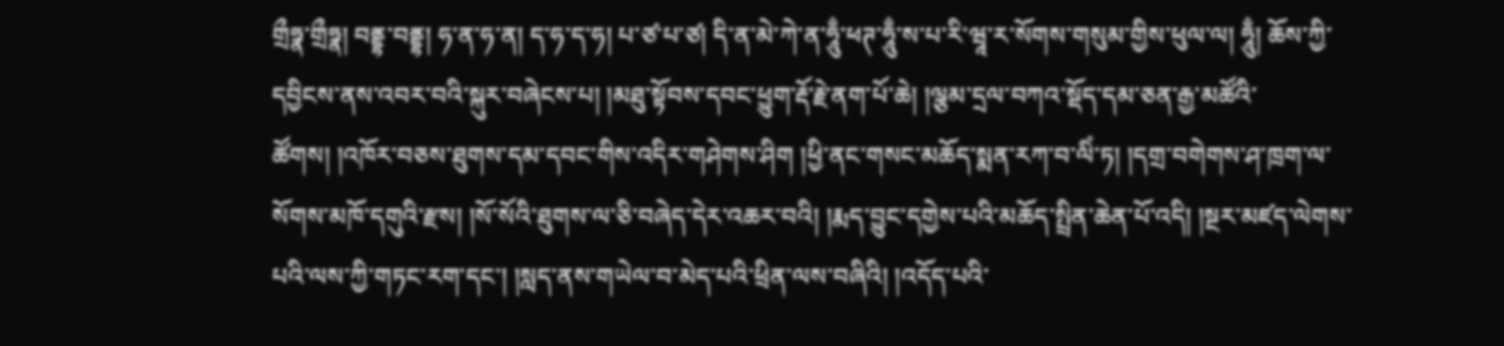གྲྀཧྣ་གྲྀཧྣ། བནྡྷ་བནྡྷ། ཧ་ན་ཧ་ན། ད་ཧ་ད་ཧ། པ་ཙ་པ་ཙ། དི་ན་མེ་ཀེ་ན་ཧཱུྃ་ཕཊ་ཧཱུྃ་ས་པ་རི་ཝཱ་ར་སོགས་གསུམ་གྱིས་ཕུལ་ལ། ཧཱུྃ། ཆོས་ཀྱི་དབྱིངས་ནས་འབར་བའི་སྐུར་བཞེངས་པ། །མཐུ་སྟོབས་དབང་ཕྱུག་རྡོ་རྗེ་ནག་པོ་ཆེ། །ལྕམ་དྲལ་བཀའ་སྡོད་དམ་ཅན་རྒྱ་མཚོའི་ཚོགས། །འཁོར་བཅས་ཐུགས་དམ་དབང་གིས་འདིར་གཤེགས་ཤིག །ཕྱི་ནང་གསང་མཆོད་སྨན་རཀ་བ་ལིཾ་ཏ། །དགྲ་བགེགས་ཤ་ཁྲག་ལ་སོགས་མཁོ་དགུའི་རྫས། །སོ་སོའི་ཐུགས་ལ་ཅི་བཞེད་དེར་འཆར་བའི། །རྨད་བྱུང་དགྱེས་པའི་མཆོད་སྤྲིན་ཆེན་པོ་འདི། །སྔར་མཛད་ལེགས་པའི་ལས་ཀྱི་གཏང་རག་དང་། །སླད་ནས་གཡེལ་བ་མེད་པའི་ཕྲིན་ལས་བཞིའི། །འདོད་པའི་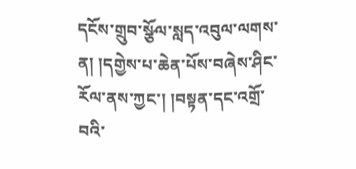དངོས་གྲུབ་སྩོལ་སླད་འབུལ་ལགས་ན། །དགྱེས་པ་ཆེན་པོས་བཞེས་ཤིང་རོལ་ནས་ཀྱང་། །བསྟན་དང་འགྲོ་བའི་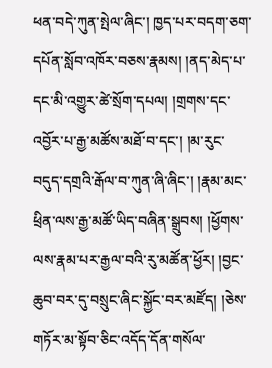ཕན་བདེ་ཀུན་སྤེལ་ཞིང་། ཁྱད་པར་བདག་ཅག་དཔོན་སློབ་འཁོར་བཅས་རྣམས། །ནད་མེད་པ་དང་མི་འགྱུར་ཚེ་སྲོག་དཔལ། །གྲགས་དང་འབྱོར་པ་རྒྱ་མཚོས་མཐོ་བ་དང་། །མ་རུང་བདུད་དགྲའི་རྒོལ་བ་ཀུན་ཞི་ཞིང་། །རྣམ་མང་ཕྲིན་ལས་རྒྱ་མཚོ་ཡིད་བཞིན་སྒྲུབས། །ཕྱོགས་ལས་རྣམ་པར་རྒྱལ་བའི་རུ་མཚོན་ཕྱོར། །བྱང་ཆུབ་བར་དུ་བསྲུང་ཞིང་སྐྱོང་བར་མཛོད། །ཅེས་གཏོར་མ་སྟོབ་ཅིང་འདོད་དོན་གསོལ་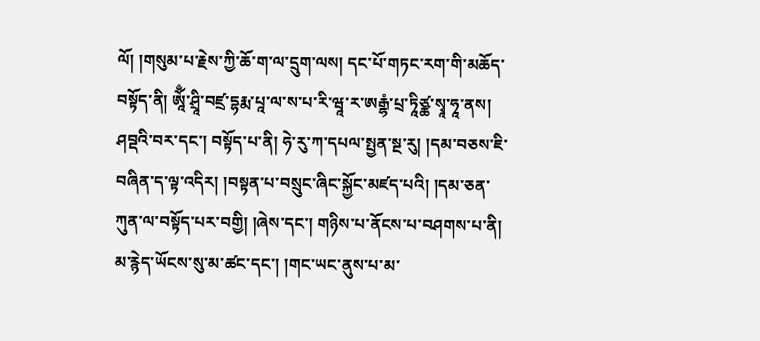ལོ། །གསུམ་པ་རྗེས་ཀྱི་ཆོ་ག་ལ་དྲུག་ལས། དང་པོ་གཏང་རག་གི་མཆོད་བསྟོད་ནི། ཨཱོྃ་ཤྲཱི་བཛྲ་དྷརྨ་པཱ་ལ་ས་པ་རི་ཝཱ་ར་ཨརྒྷཾ་པྲ་ཏཱིཙྪ་སྭཱ་ཧཱ་ནས། ཤབྡའི་བར་དང་། བསྟོད་པ་ནི། ཧེ་རུ་ཀ་དཔལ་སྤྱན་སྔ་རུ། །དམ་བཅས་ཇི་བཞིན་ད་ལྟ་འདིར། །བསྟན་པ་བསྲུང་ཞིང་སྐྱོང་མཛད་པའི། །དམ་ཅན་ཀུན་ལ་བསྟོད་པར་བགྱི། །ཞེས་དང་། གཉིས་པ་ནོངས་པ་བཤགས་པ་ནི། མ་རྙེད་ཡོངས་སུ་མ་ཚང་དང་། །གང་ཡང་ནུས་པ་མ་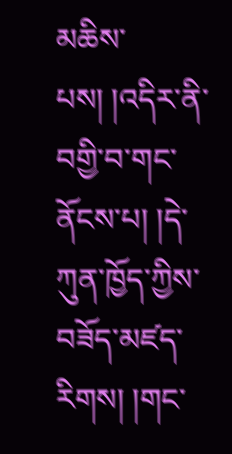མཆིས་པས། །འདིར་ནི་བགྱི་བ་གང་ནོངས་པ། །དེ་ཀུན་ཁྱོད་ཀྱིས་བཟོད་མཛད་རིགས། །གང་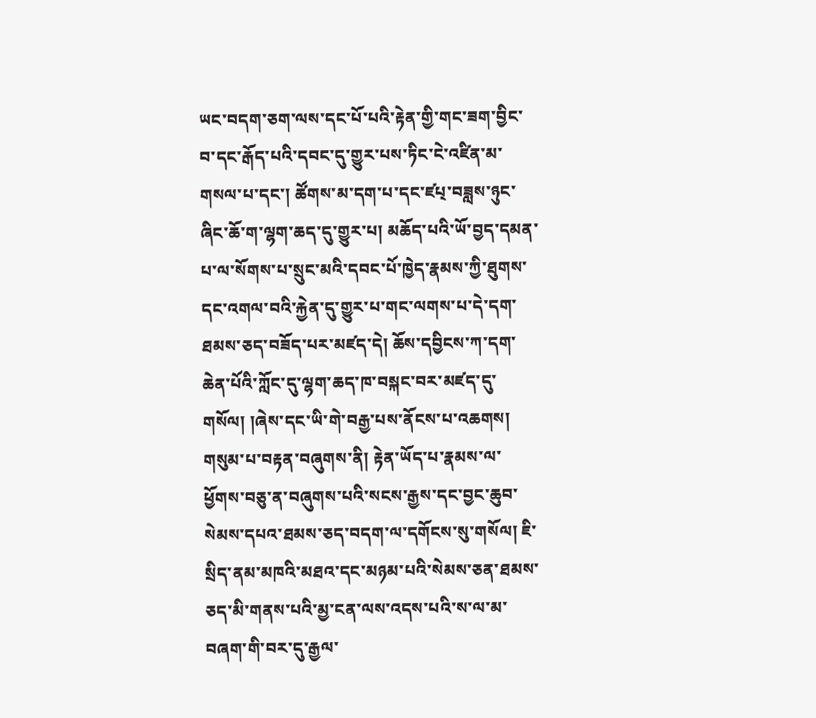ཡང་བདག་ཅག་ལས་དང་པོ་པའི་རྟེན་གྱི་གང་ཟག་བྱིང་བ་དང་རྒོད་པའི་དབང་དུ་གྱུར་པས་ཏིང་ངེ་འཛིན་མ་གསལ་པ་དང་། ཚོགས་མ་དག་པ་དང་ཛཔ྄་བཟླས་ཉུང་ཞིང་ཆོ་ག་ལྷག་ཆད་དུ་གྱུར་པ། མཆོད་པའི་ཡོ་བྱད་དམན་པ་ལ་སོགས་པ་སྲུང་མའི་དབང་པོ་ཁྱེད་རྣམས་ཀྱི་ཐུགས་དང་འགལ་བའི་རྐྱེན་དུ་གྱུར་པ་གང་ལགས་པ་དེ་དག་ཐམས་ཅད་བཟོད་པར་མཛད་དེ། ཆོས་དབྱིངས་ཀ་དག་ཆེན་པོའི་ཀློང་དུ་ལྷག་ཆད་ཁ་བསྐང་བར་མཛད་དུ་གསོལ། །ཞེས་དང་ཡི་གེ་བརྒྱ་པས་ནོངས་པ་འཆགས། གསུམ་པ་བརྟན་བཞུགས་ནི། རྟེན་ཡོད་པ་རྣམས་ལ་ཕྱོགས་བཅུ་ན་བཞུགས་པའི་སངས་རྒྱས་དང་བྱང་ཆུབ་སེམས་དཔའ་ཐམས་ཅད་བདག་ལ་དགོངས་སུ་གསོལ། ཇི་སྲིད་ནམ་མཁའི་མཐའ་དང་མཉམ་པའི་སེམས་ཅན་ཐམས་ཅད་མི་གནས་པའི་མྱ་ངན་ལས་འདས་པའི་ས་ལ་མ་བཞག་གི་བར་དུ་རྒྱལ་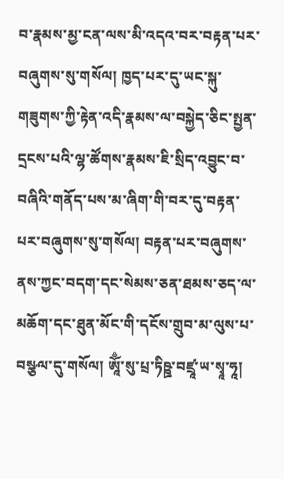བ་རྣམས་མྱ་ངན་ལས་མི་འདའ་བར་བརྟན་པར་བཞུགས་སུ་གསོལ། ཁྱད་པར་དུ་ཡང་སྐུ་གཟུགས་ཀྱི་རྟེན་འདི་རྣམས་ལ་བསྐྱེད་ཅིང་སྤྱན་དྲངས་པའི་ལྷ་ཚོགས་རྣམས་ཇི་སྲིད་འབྱུང་བ་བཞིའི་གནོད་པས་མ་ཞིག་གི་བར་དུ་བརྟན་པར་བཞུགས་སུ་གསོལ། བརྟན་པར་བཞུགས་ནས་ཀྱང་བདག་དང་སེམས་ཅན་ཐམས་ཅད་ལ་མཆོག་དང་ཐུན་མོང་གི་དངོས་གྲུབ་མ་ལུས་པ་བསྩལ་དུ་གསོལ། ཨཱོྃ་སུ་པྲ་ཏིཥྛ་བཛྲཱ་ཡ་སྭཱ་ཧཱ།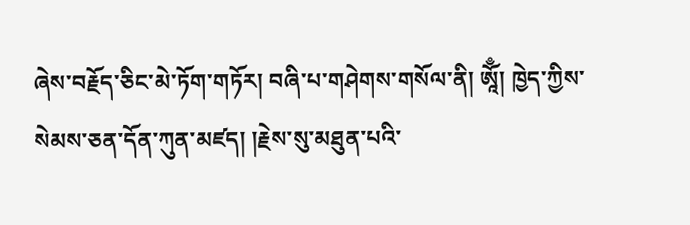ཞེས་བརྗོད་ཅིང་མེ་ཏོག་གཏོར། བཞི་པ་གཤེགས་གསོལ་ནི། ཨཱོྃ། ཁྱེད་ཀྱིས་སེམས་ཅན་དོན་ཀུན་མཛད། །རྗེས་སུ་མཐུན་པའི་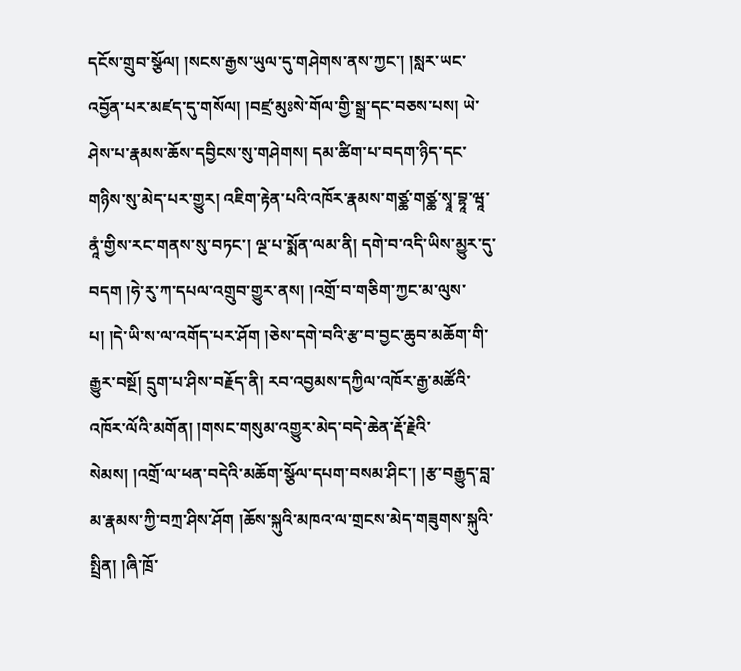དངོས་གྲུབ་སྩོལ། །སངས་རྒྱས་ཡུལ་དུ་གཤེགས་ནས་ཀྱང་། །སླར་ཡང་འབྱོན་པར་མཛད་དུ་གསོལ། །བཛྲ་མུཿསེ་གོལ་གྱི་སྒྲ་དང་བཅས་པས། ཡེ་ཤེས་པ་རྣམས་ཆོས་དབྱིངས་སུ་གཤེགས། དམ་ཚིག་པ་བདག་ཉིད་དང་གཉིས་སུ་མེད་པར་གྱུར། འཇིག་རྟེན་པའི་འཁོར་རྣམས་གཙྪ་གཙྪ་སྭཱ་བྷཱ་ཝཱ་ནཱཾ་གྱིས་རང་གནས་སུ་བཏང་། ལྔ་པ་སྨོན་ལམ་ནི། དགེ་བ་འདི་ཡིས་མྱུར་དུ་བདག །ཧེ་རུ་ཀ་དཔལ་འགྲུབ་གྱུར་ནས། །འགྲོ་བ་གཅིག་ཀྱང་མ་ལུས་པ། །དེ་ཡི་ས་ལ་འགོད་པར་ཤོག །ཅེས་དགེ་བའི་རྩ་བ་བྱང་ཆུབ་མཆོག་གི་རྒྱུར་བསྔོ། དྲུག་པ་ཤིས་བརྗོད་ནི། རབ་འབྱམས་དཀྱིལ་འཁོར་རྒྱ་མཚོའི་འཁོར་ལོའི་མགོན། །གསང་གསུམ་འགྱུར་མེད་བདེ་ཆེན་རྡོ་རྗེའི་སེམས། །འགྲོ་ལ་ཕན་བདེའི་མཆོག་སྩོལ་དཔག་བསམ་ཤིང་། །རྩ་བརྒྱུད་བླ་མ་རྣམས་ཀྱི་བཀྲ་ཤིས་ཤོག །ཆོས་སྐུའི་མཁའ་ལ་གྲངས་མེད་གཟུགས་སྐུའི་སྤྲིན། །ཞི་ཁྲོ་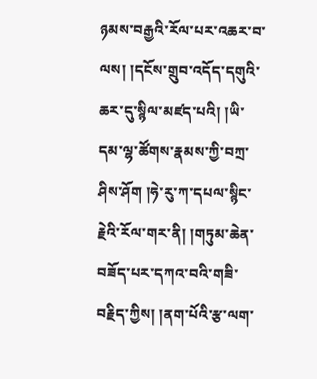ཉམས་བརྒྱའི་རོལ་པར་འཆར་བ་ལས། །དངོས་གྲུབ་འདོད་དགུའི་ཆར་དུ་སྙིལ་མཛད་པའི། །ཡི་དམ་ལྷ་ཚོགས་རྣམས་ཀྱི་བཀྲ་ཤིས་ཤོག །ཧེ་རུ་ཀ་དཔལ་སྙིང་རྗེའི་རོལ་གར་ནི། །གཏུམ་ཆེན་བཟོད་པར་དཀའ་བའི་གཟི་བརྗིད་ཀྱིས། །ནག་པོའི་རྩ་ལག་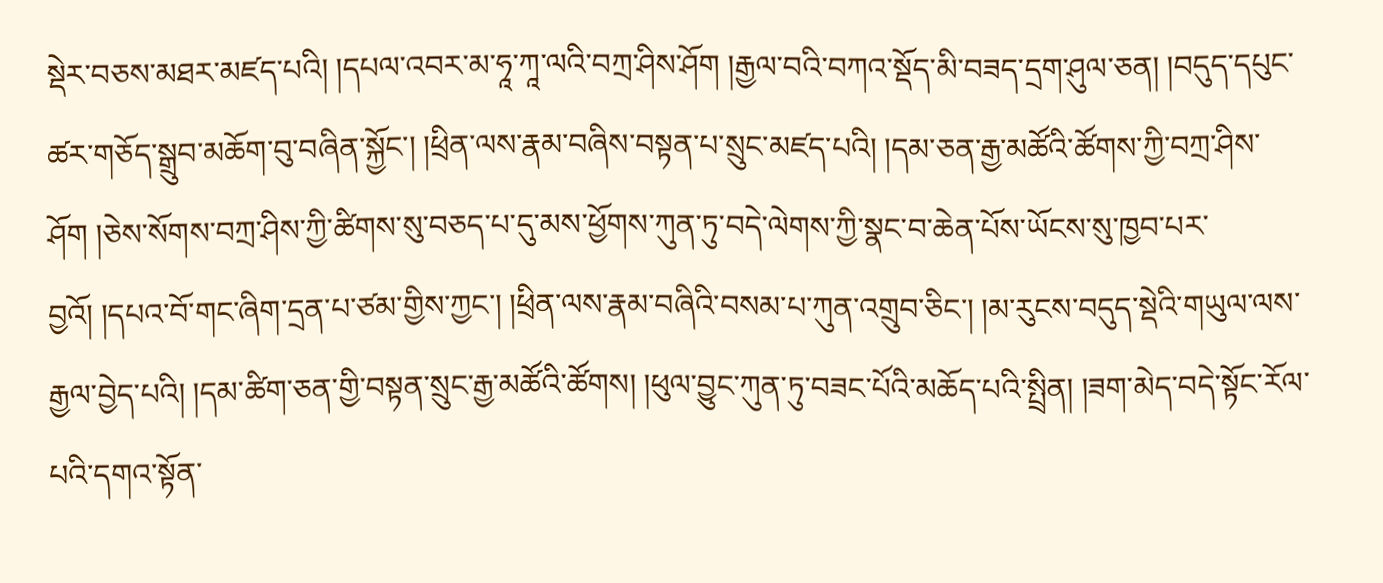སྡེར་བཅས་མཐར་མཛད་པའི། །དཔལ་འབར་མ་ཧཱ་ཀཱ་ལའི་བཀྲ་ཤིས་ཤོག །རྒྱལ་བའི་བཀའ་སྡོད་མི་བཟད་དྲག་ཤུལ་ཅན། །བདུད་དཔུང་ཚར་གཅོད་སྒྲུབ་མཆོག་བུ་བཞིན་སྐྱོང་། །ཕྲིན་ལས་རྣམ་བཞིས་བསྟན་པ་སྲུང་མཛད་པའི། །དམ་ཅན་རྒྱ་མཚོའི་ཚོགས་ཀྱི་བཀྲ་ཤིས་ཤོག །ཅེས་སོགས་བཀྲ་ཤིས་ཀྱི་ཚིགས་སུ་བཅད་པ་དུ་མས་ཕྱོགས་ཀུན་ཏུ་བདེ་ལེགས་ཀྱི་སྣང་བ་ཆེན་པོས་ཡོངས་སུ་ཁྱབ་པར་བྱའོ། །དཔའ་བོ་གང་ཞིག་དྲན་པ་ཙམ་གྱིས་ཀྱང་། །ཕྲིན་ལས་རྣམ་བཞིའི་བསམ་པ་ཀུན་འགྲུབ་ཅིང་། །མ་རུངས་བདུད་སྡེའི་གཡུལ་ལས་རྒྱལ་བྱེད་པའི། །དམ་ཚིག་ཅན་གྱི་བསྟན་སྲུང་རྒྱ་མཚོའི་ཚོགས། །ཕུལ་བྱུང་ཀུན་ཏུ་བཟང་པོའི་མཆོད་པའི་སྤྲིན། །ཟག་མེད་བདེ་སྟོང་རོལ་པའི་དགའ་སྟོན་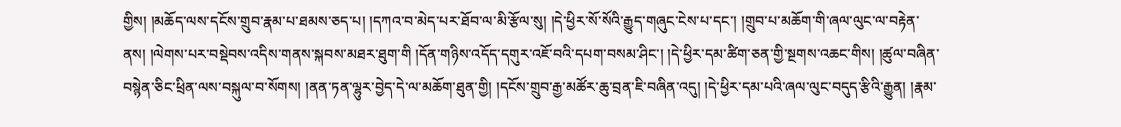གྱིས། །མཆོད་ལས་དངོས་གྲུབ་རྣམ་པ་ཐམས་ཅད་པ། །དཀའ་བ་མེད་པར་ཐོབ་ལ་མི་རྩོལ་སུ། །དེ་ཕྱིར་སོ་སོའི་རྒྱུད་གཞུང་ངེས་པ་དང་། །གྲུབ་པ་མཆོག་གི་ཞལ་ལུང་ལ་བརྟེན་ནས། །ལེགས་པར་བསྡེབས་འདིས་གནས་སྐབས་མཐར་ཐུག་གི །དོན་གཉིས་འདོད་དགུར་འཇོ་བའི་དཔག་བསམ་ཤིང་། །དེ་ཕྱིར་དམ་ཚིག་ཅན་གྱི་སྔགས་འཆང་གིས། །ཚུལ་བཞིན་བསྙེན་ཅིང་ཕྲིན་ལས་བསྐུལ་བ་སོགས། །ནན་ཏན་ལྷུར་བྱེད་དེ་ལ་མཆོག་ཐུན་གྱི། །དངོས་གྲུབ་རྒྱ་མཚོར་ཆུ་བྲན་ཇི་བཞིན་འདུ། །དེ་ཕྱིར་དམ་པའི་ཞལ་ལུང་བདུད་རྩིའི་རྒྱུན། །རྣམ་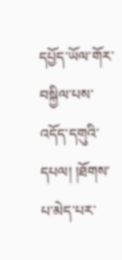དཔྱོད་ཡོལ་གོར་བསྐྱིལ་པས་འདོད་དགུའི་དཔལ། །ཐོགས་པ་མེད་པར་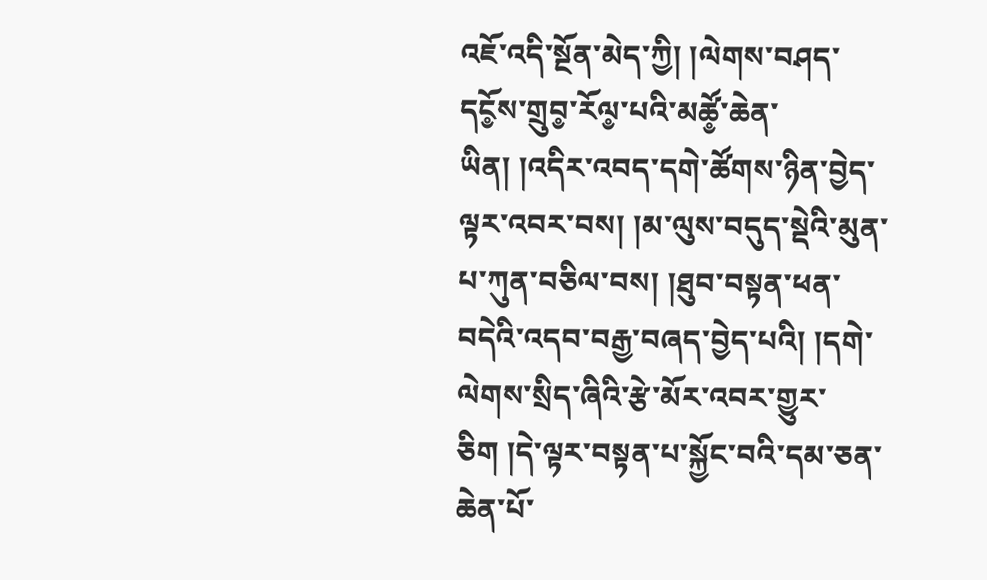འཇོ་འདི་སྔོན་མེད་ཀྱི། །ལེགས་བཤད་དངོ༵ས་གྲུབ༵་རོལ༵་པའི་མཚོ༵་ཆེན་ཡིན། །འདིར་འབད་དགེ་ཚོགས་ཉིན་བྱེད་ལྟར་འབར་བས། །མ་ལུས་བདུད་སྡེའི་མུན་པ་ཀུན་བཅིལ་བས། །ཐུབ་བསྟན་ཕན་བདེའི་འདབ་བརྒྱ་བཞད་བྱེད་པའི། །དགེ་ལེགས་སྲིད་ཞིའི་རྩེ་མོར་འབར་གྱུར་ཅིག །དེ་ལྟར་བསྟན་པ་སྐྱོང་བའི་དམ་ཅན་ཆེན་པོ་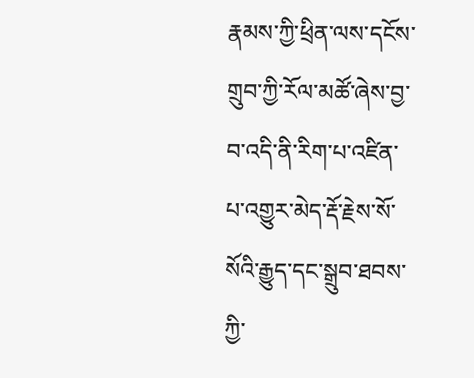རྣམས་ཀྱི་ཕྲིན་ལས་དངོས་གྲུབ་ཀྱི་རོལ་མཚོ་ཞེས་བྱ་བ་འདི་ནི་རིག་པ་འཛིན་པ་འགྱུར་མེད་རྡོ་རྗེས་སོ་སོའི་རྒྱུད་དང་སྒྲུབ་ཐབས་ཀྱི་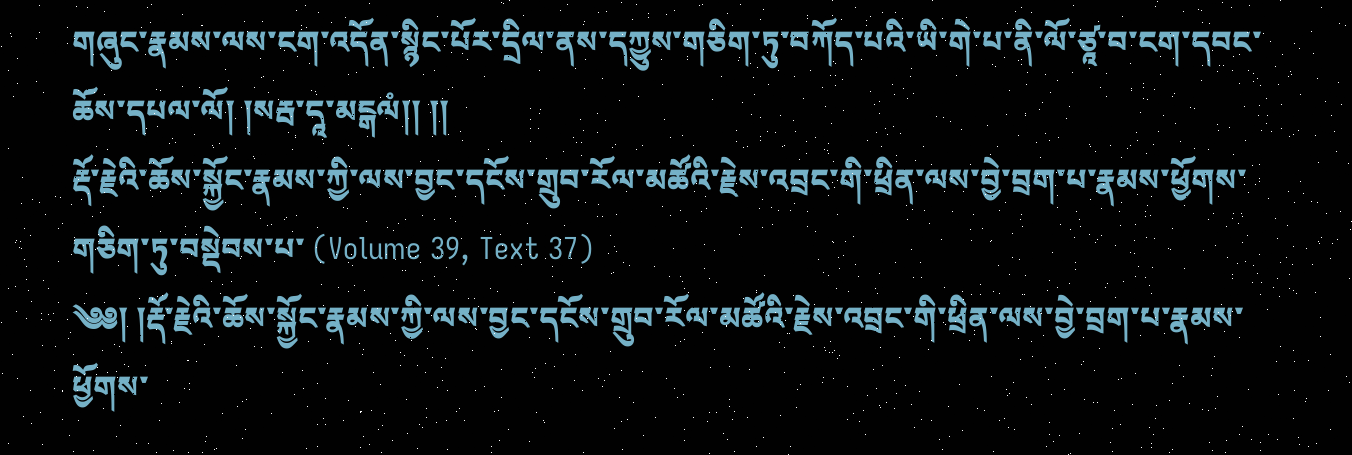གཞུང་རྣམས་ལས་ངག་འདོན་སྙིང་པོར་དྲིལ་ནས་དཀྱུས་གཅིག་ཏུ་བཀོད་པའི་ཡི་གེ་པ་ནི་ལོ་ཙཱ་བ་ངག་དབང་ཆོས་དཔལ་ལོ། །སརྦ་དཱ་མངྒལཾ།། །།
རྡོ་རྗེའི་ཆོས་སྐྱོང་རྣམས་ཀྱི་ལས་བྱང་དངོས་གྲུབ་རོལ་མཚོའི་རྗེས་འབྲང་གི་ཕྲིན་ལས་བྱེ་བྲག་པ་རྣམས་ཕྱོགས་གཅིག་ཏུ་བསྡེབས་པ་ (Volume 39, Text 37)
༄༅། །རྡོ་རྗེའི་ཆོས་སྐྱོང་རྣམས་ཀྱི་ལས་བྱང་དངོས་གྲུབ་རོལ་མཚོའི་རྗེས་འབྲང་གི་ཕྲིན་ལས་བྱེ་བྲག་པ་རྣམས་ཕྱོགས་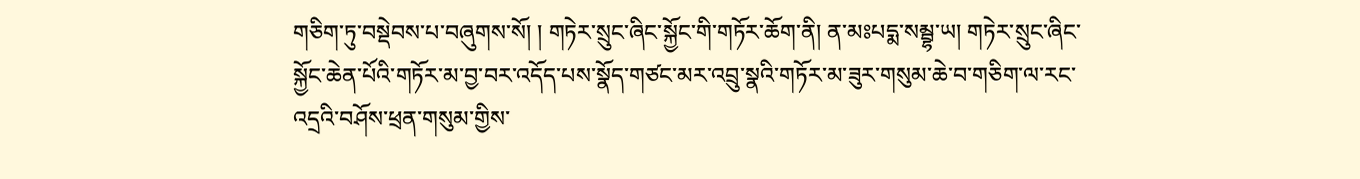གཅིག་ཏུ་བསྡེབས་པ་བཞུགས་སོ། ། གཏེར་སྲུང་ཞིང་སྐྱོང་གི་གཏོར་ཆོག་ནི། ན་མཿཔདྨ་སམྦྷ་ཡ། གཏེར་སྲུང་ཞིང་སྐྱོང་ཆེན་པོའི་གཏོར་མ་བྱ་བར་འདོད་པས་སྣོད་གཙང་མར་འབྲུ་སྣའི་གཏོར་མ་ཟུར་གསུམ་ཆེ་བ་གཅིག་ལ་རང་འདྲའི་བཤོས་ཕྲན་གསུམ་གྱིས་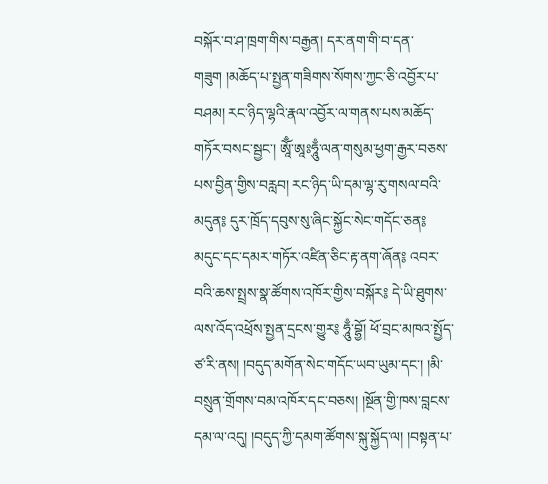བསྐོར་བ་ཤ་ཁྲག་གིས་བརྒྱན། དར་ནག་གི་བ་དན་གཟུག །མཆོད་པ་སྤྱན་གཟིགས་སོགས་ཀྱང་ཅི་འབྱོར་པ་བཤམ། རང་ཉིད་ལྷའི་རྣལ་འབྱོར་ལ་གནས་པས་མཆོད་གཏོར་བསང་སྦྱང་། ཨཱོྃ་ཨཱཿཧཱུྃ་ལན་གསུམ་ཕྱག་རྒྱར་བཅས་པས་བྱིན་གྱིས་བརླབ། རང་ཉིད་ཡི་དམ་ལྷ་རུ་གསལ་བའི་མདུན༔ དུར་ཁྲོད་དབུས་སུ་ཞིང་སྐྱོང་སེང་གདོང་ཅན༔ མདུང་དང་དམར་གཏོར་འཛིན་ཅིང་རྟ་ནག་ཞོན༔ འབར་བའི་ཆས་སྤྲས་སྣ་ཚོགས་འཁོར་གྱིས་བསྐོར༔ དེ་ཡི་ཐུགས་ལས་འོད་འཕྲོས་སྤྱན་དྲངས་གྱུར༔ ཧཱུྃ་བྷྱོ། ཕོ་བྲང་མཁའ་སྤྱོད་ཙ་རི་ནས། །བདུད་མགོན་སེང་གདོང་ཡབ་ཡུམ་དང་། །མི་བསྲུན་གྲོགས་བམ་འཁོར་དང་བཅས། །སྔོན་གྱི་ཁས་བླངས་དམ་ལ་འདུ། །བདུད་ཀྱི་དམག་ཚོགས་སྐུ་སྐྱོད་ལ། །བསྟན་པ་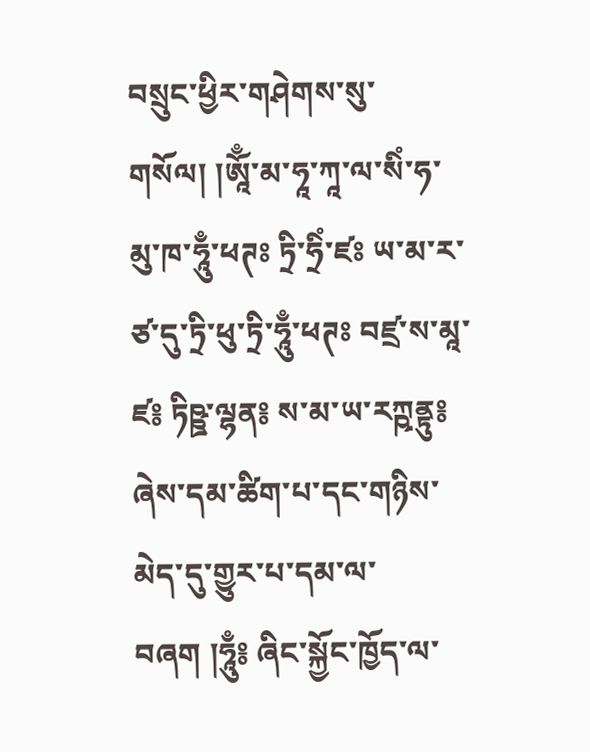བསྲུང་ཕྱིར་གཤེགས་སུ་གསོལ། །ཨཱོྃ་མ་ཧཱ་ཀཱ་ལ་སིཾ་ཧ་མུ་ཁ་ཧཱུྃ་ཕཊཿ ཏྲི་ཧྲིཾ་ཛཿ ཡ་མ་ར་ཙ་དུ་ཏྲི་ཕུ་ཏྲི་ཧཱུྃ་ཕཊཿ བཛྲ་ས་མཱ་ཛ༔ ཏིཥྛ་ལྷན༔ ས་མ་ཡ་རཀྵནྟུ༔ ཞེས་དམ་ཚིག་པ་དང་གཉིས་མེད་དུ་གྱུར་པ་དམ་ལ་བཞག །ཧཱུྃ༔ ཞིང་སྐྱོང་ཁྱོད་ལ་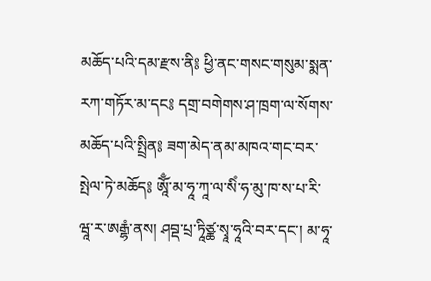མཆོད་པའི་དམ་རྫས་ནི༔ ཕྱི་ནང་གསང་གསུམ་སྨན་རཀ་གཏོར་མ་དང༔ དགྲ་བགེགས་ཤ་ཁྲག་ལ་སོགས་མཆོད་པའི་སྤྲིན༔ ཟག་མེད་ནམ་མཁའ་གང་བར་སྤེལ་ཏེ་མཆོད༔ ཨཱོྃ་མ་ཧཱ་ཀཱ་ལ་སིཾ་ཧ་མུ་ཁ་ས་པ་རི་ཝཱ་ར་ཨརྒྷཾ་ནས། ཤབྡ་པྲ་ཏཱིཙྪ་སྭཱ་ཧཱའི་བར་དང་། མ་ཧཱ་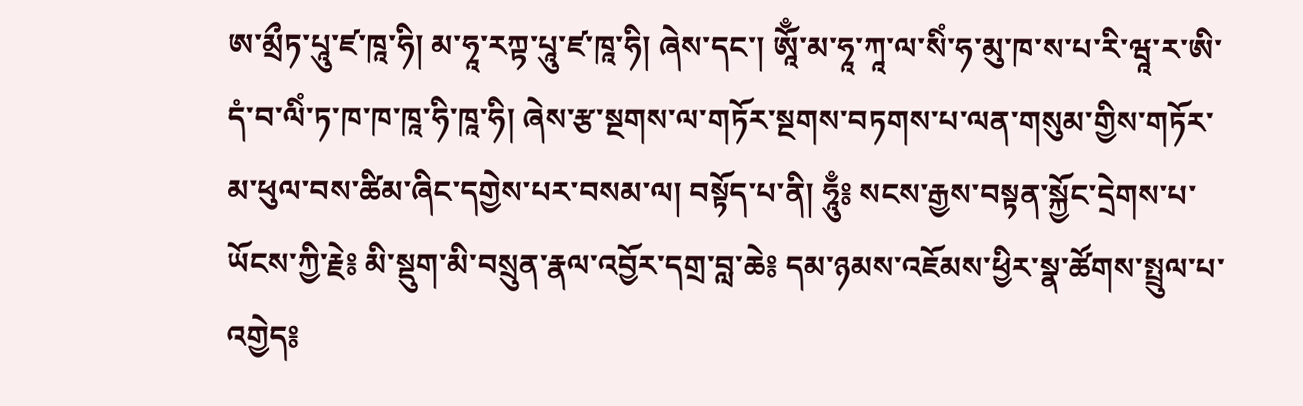ཨ་མྲྀཏ་པཱུ་ཛ་ཁཱ་ཧི། མ་ཧཱ་རཀྟ་པཱུ་ཛ་ཁཱ་ཧི། ཞེས་དང་། ཨཱོྃ་མ་ཧཱ་ཀཱ་ལ་སིཾ་ཧ་མུ་ཁ་ས་པ་རི་ཝཱ་ར་ཨི་དཾ་བ་ལིཾ་ཏ་ཁ་ཁ་ཁཱ་ཧི་ཁཱ་ཧི། ཞེས་རྩ་སྔགས་ལ་གཏོར་སྔགས་བཏགས་པ་ལན་གསུམ་གྱིས་གཏོར་མ་ཕུལ་བས་ཚིམ་ཞིང་དགྱེས་པར་བསམ་ལ། བསྟོད་པ་ནི། ཧཱུྃ༔ སངས་རྒྱས་བསྟན་སྐྱོང་དྲེགས་པ་ཡོངས་ཀྱི་རྗེ༔ མི་སྡུག་མི་བསྲུན་རྣལ་འབྱོར་དགྲ་བླ་ཆེ༔ དམ་ཉམས་འཇོམས་ཕྱིར་སྣ་ཚོགས་སྤྲུལ་པ་འགྱེད༔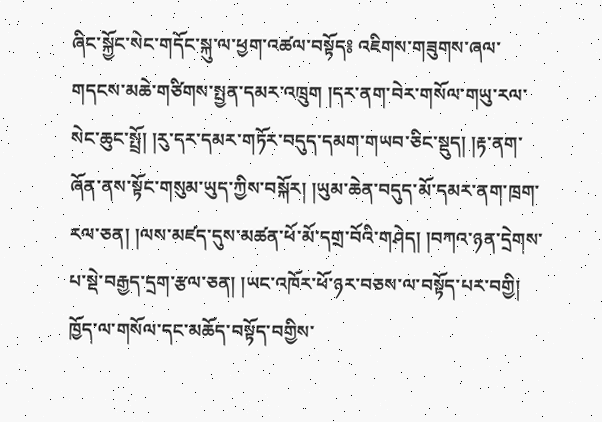ཞིང་སྐྱོང་སེང་གདོང་སྐུ་ལ་ཕྱག་འཚལ་བསྟོད༔ འཇིགས་གཟུགས་ཞལ་གདངས་མཆེ་གཙིགས་སྤྱན་དམར་འཁྲུག །དར་ནག་བེར་གསོལ་གཡུ་རལ་སེང་ཆུང་སྤྲོ། །རུ་དར་དམར་གཏོར་བདུད་དམག་གཡབ་ཅིང་སྡུད། །རྟ་ནག་ཞོན་ནས་སྟོང་གསུམ་ཡུད་ཀྱིས་བསྐོར། །ཡུམ་ཆེན་བདུད་མོ་དམར་ནག་ཁྲག་རལ་ཅན། །ལས་མཛད་དུས་མཚན་ཕོ་མོ་དགྲ་བོའི་གཤེད། །བཀའ་ཉན་དྲེགས་པ་སྡེ་བརྒྱད་དྲག་རྩལ་ཅན། །ཡང་འཁོར་ཕོ་ཉར་བཅས་ལ་བསྟོད་པར་བགྱི། ཁྱོད་ལ་གསོལ་དང་མཆོད་བསྟོད་བགྱིས་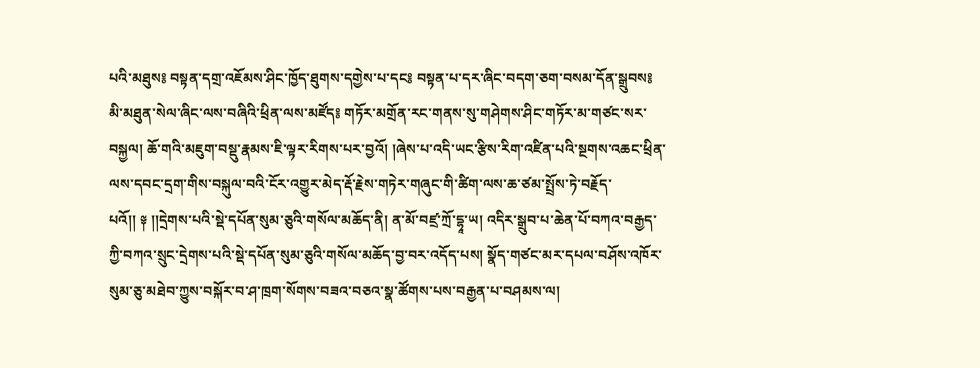པའི་མཐུས༔ བསྟན་དགྲ་འཇོམས་ཤིང་ཁྱོད་ཐུགས་དགྱེས་པ་དང༔ བསྟན་པ་དར་ཞིང་བདག་ཅག་བསམ་དོན་སྒྲུབས༔ མི་མཐུན་སེལ་ཞིང་ལས་བཞིའི་ཕྲིན་ལས་མཛོད༔ གཏོར་མགྲོན་རང་གནས་སུ་གཤེགས་ཤིང་གཏོར་མ་གཙང་སར་བསྐྱལ། ཆོ་གའི་མཇུག་བསྡུ་རྣམས་ཇི་ལྟར་རིགས་པར་བྱའོ། །ཞེས་པ་འདི་ཡང་རྩིས་རིག་འཛིན་པའི་སྔགས་འཆང་ཕྲིན་ལས་དབང་དྲག་གིས་བསྐུལ་བའི་ངོར་འགྱུར་མེད་རྡོ་རྗེས་གཏེར་གཞུང་གི་ཚིག་ལས་ཆ་ཙམ་སྤྲོས་ཏེ་བརྗོད་པའོ།། ༈ །།དྲེགས་པའི་སྡེ་དཔོན་སུམ་ཅུའི་གསོལ་མཆོད་ནི། ན་མོ་བཛྲ་ཀྲོ་དྷཱ་ཡ། འདིར་སྒྲུབ་པ་ཆེན་པོ་བཀའ་བརྒྱད་ཀྱི་བཀའ་སྲུང་དྲེགས་པའི་སྡེ་དཔོན་སུམ་ཅུའི་གསོལ་མཆོད་བྱ་བར་འདོད་པས། སྣོད་གཙང་མར་དཔལ་བཤོས་འཁོར་སུམ་ཅུ་མཐེབ་ཀྱུས་བསྐོར་བ་ཤ་ཁྲག་སོགས་བཟའ་བཅའ་སྣ་ཚོགས་པས་བརྒྱན་པ་བཤམས་ལ།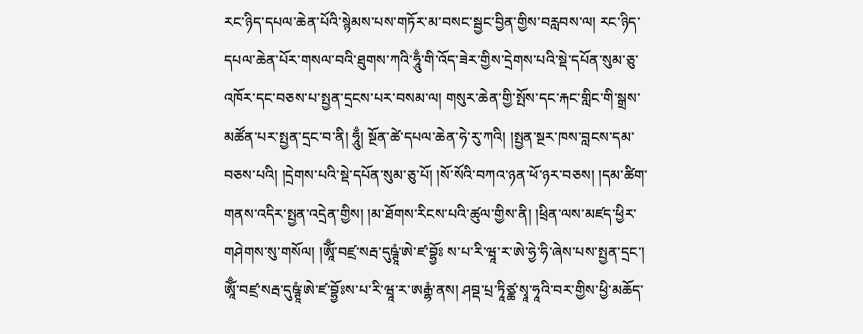རང་ཉིད་དཔལ་ཆེན་པོའི་སྙེམས་པས་གཏོར་མ་བསང་སྦྱང་བྱིན་གྱིས་བརླབས་ལ། རང་ཉིད་དཔལ་ཆེན་པོར་གསལ་བའི་ཐུགས་ཀའི་ཧཱུྃ་གི་འོད་ཟེར་གྱིས་དྲེགས་པའི་སྡེ་དཔོན་སུམ་ཅུ་འཁོར་དང་བཅས་པ་སྤྱན་དྲངས་པར་བསམ་ལ། གསུར་ཆེན་གྱི་སྤོས་དང་རྐང་གླིང་གི་སྒྲས་མཚོན་པར་སྤྱན་དྲང་བ་ནི། ཧཱུྃ། སྔོན་ཚེ་དཔལ་ཆེན་ཧེ་རུ་ཀའི། །སྤྱན་སྔར་ཁས་བླངས་དམ་བཅས་པའི། །དྲེགས་པའི་སྡེ་དཔོན་སུམ་ཅུ་པོ། །སོ་སོའི་བཀའ་ཉན་ཕོ་ཉར་བཅས། །དམ་ཚིག་གནས་འདིར་སྤྱན་འདྲེན་གྱིས། །མ་ཐོགས་རིངས་པའི་ཚུལ་གྱིས་ནི། །ཕྲིན་ལས་མཛད་ཕྱིར་གཤེགས་སུ་གསོལ། །ཨཱོྃ་བཛྲ་སརྦ་དུཥྚཱཾ་ཨེ་ཛ་བྷྱོཿ ས་པ་རི་ཝཱ་ར་ཨེ་ཧྱེ་ཧི་ཞེས་པས་སྤྱན་དྲང་། ཨཱོྃ་བཛྲ་སརྦ་དུཥྚཱཾ་ཨེ་ཛ་བྷྱོཿས་པ་རི་ཝཱ་ར་ཨརྒྷཾ་ནས། ཤབྡ་པྲ་ཏཱིཙྪ་སྭཱ་ཧཱའི་བར་གྱིས་ཕྱི་མཆོད་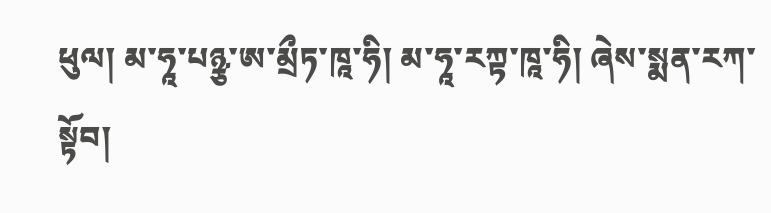ཕུལ། མ་ཧཱ་པཉྩ་ཨ་མྲྀཏ་ཁཱ་ཧི། མ་ཧཱ་རཀྟ་ཁཱ་ཧི། ཞེས་སྨན་རཀ་སྟོབ།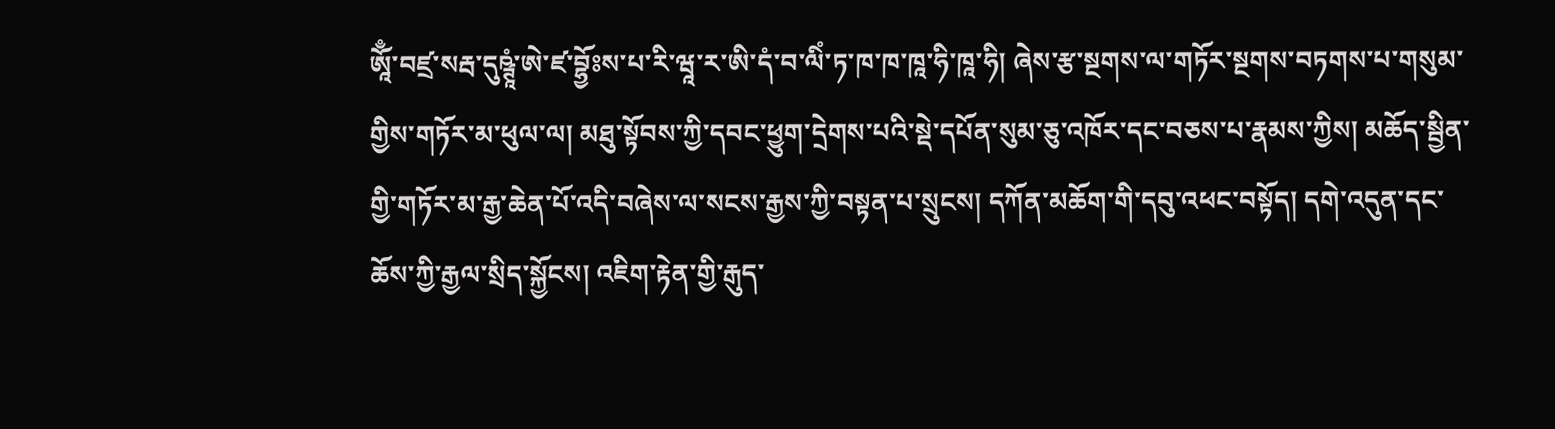ཨཱོྃ་བཛྲ་སརྦ་དུཥྚཱཾ་ཨེ་ཛ་བྷྱོཿས་པ་རི་ཝཱ་ར་ཨི་དཾ་བ་ལིཾ་ཏ་ཁ་ཁ་ཁཱ་ཧི་ཁཱ་ཧི། ཞེས་རྩ་སྔགས་ལ་གཏོར་སྔགས་བཏགས་པ་གསུམ་གྱིས་གཏོར་མ་ཕུལ་ལ། མཐུ་སྟོབས་ཀྱི་དབང་ཕྱུག་དྲེགས་པའི་སྡེ་དཔོན་སུམ་ཅུ་འཁོར་དང་བཅས་པ་རྣམས་ཀྱིས། མཆོད་སྦྱིན་གྱི་གཏོར་མ་རྒྱ་ཆེན་པོ་འདི་བཞེས་ལ་སངས་རྒྱས་ཀྱི་བསྟན་པ་སྲུངས། དཀོན་མཆོག་གི་དབུ་འཕང་བསྟོད། དགེ་འདུན་དང་ཆོས་ཀྱི་རྒྱལ་སྲིད་སྐྱོངས། འཇིག་རྟེན་གྱི་རྒུད་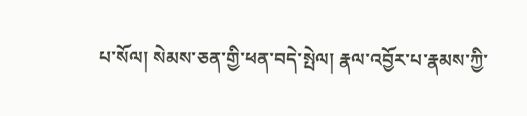པ་སོལ། སེམས་ཅན་གྱི་ཕན་བདེ་སྤེལ། རྣལ་འབྱོར་པ་རྣམས་ཀྱི་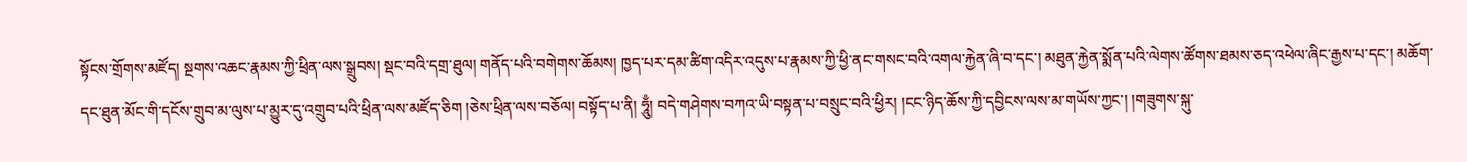སྟོངས་གྲོགས་མཛོད། སྔགས་འཆང་རྣམས་ཀྱི་ཕྲིན་ལས་སྒྲུབས། སྡང་བའི་དགྲ་ཐུལ། གནོད་པའི་བགེགས་ཆོམས། ཁྱད་པར་དམ་ཚིག་འདིར་འདུས་པ་རྣམས་ཀྱི་ཕྱི་ནང་གསང་བའི་འགལ་རྐྱེན་ཞི་བ་དང་། མཐུན་རྐྱེན་སྨོན་པའི་ལེགས་ཚོགས་ཐམས་ཅད་འཕེལ་ཞིང་རྒྱས་པ་དང་། མཆོག་དང་ཐུན་མོང་གི་དངོས་གྲུབ་མ་ལུས་པ་མྱུར་དུ་འགྲུབ་པའི་ཕྲིན་ལས་མཛོད་ཅིག །ཅེས་ཕྲིན་ལས་བཅོལ། བསྟོད་པ་ནི། ཧཱུྃ། བདེ་གཤེགས་བཀའ་ཡི་བསྟན་པ་བསྲུང་བའི་ཕྱིར། །ངང་ཉིད་ཆོས་ཀྱི་དབྱིངས་ལས་མ་གཡོས་ཀྱང་། །གཟུགས་སྐུ་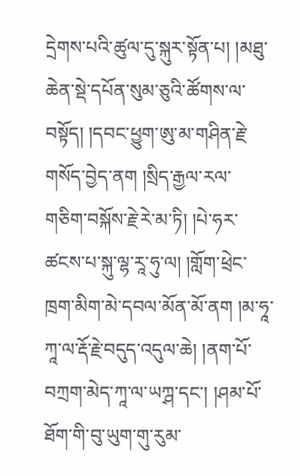དྲེགས་པའི་ཚུལ་དུ་སྐུར་སྟོན་པ། །མཐུ་ཆེན་སྡེ་དཔོན་སུམ་ཅུའི་ཚོགས་ལ་བསྟོད། །དབང་ཕྱུག་ཨུ་མ་གཤིན་རྗེ་གསོད་བྱེད་ནག །སྲིད་རྒྱལ་རལ་གཅིག་བསྐོས་རྗེ་རེ་མ་ཏི། །པེ་ཧར་ཚངས་པ་སྐུ་ལྷ་རཱ་ཧུ་ལ། །གློག་ཕྲེང་ཁྲག་མིག་མེ་དབལ་མོན་མོ་ནག །མ་ཧཱ་ཀཱ་ལ་རྡོ་རྗེ་བདུད་འདུལ་ཆེ། །ནག་པོ་བཀྲག་མེད་ཀཱ་ལ་ཡཀྴ་དང་། །ཤམ་པོ་ཐོག་གི་བུ་ཡུག་གུ་རུམ་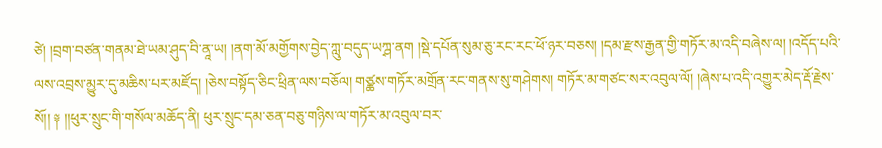ཙེ། །བྲག་བཙན་གནམ་ཐེ་ཡམ་ཤུད་བི་ནཱ་ཡ། །ནག་མོ་མགྱོགས་བྱེད་ཀླུ་བདུད་ཡཀྴ་ནག །སྡེ་དཔོན་སུམ་ཅུ་རང་རང་ཕོ་ཉར་བཅས། །དམ་རྫས་རྒྱན་གྱི་གཏོར་མ་འདི་བཞེས་ལ། །འདོད་པའི་ལས་འབྲས་མྱུར་དུ་མཆིས་པར་མཛོད། །ཅེས་བསྟོད་ཅིང་ཕྲིན་ལས་བཅོལ། གཙྪས་གཏོར་མགྲོན་རང་གནས་སུ་གཤེགས། གཏོར་མ་གཙང་སར་འབུལ་ལོ། །ཞེས་པ་འདི་འགྱུར་མེད་རྡོ་རྗེས་སོ།། ༈ །།ཕུར་སྲུང་གི་གསོལ་མཆོད་ནི། ཕུར་སྲུང་དམ་ཅན་བཅུ་གཉིས་ལ་གཏོར་མ་འབུལ་བར་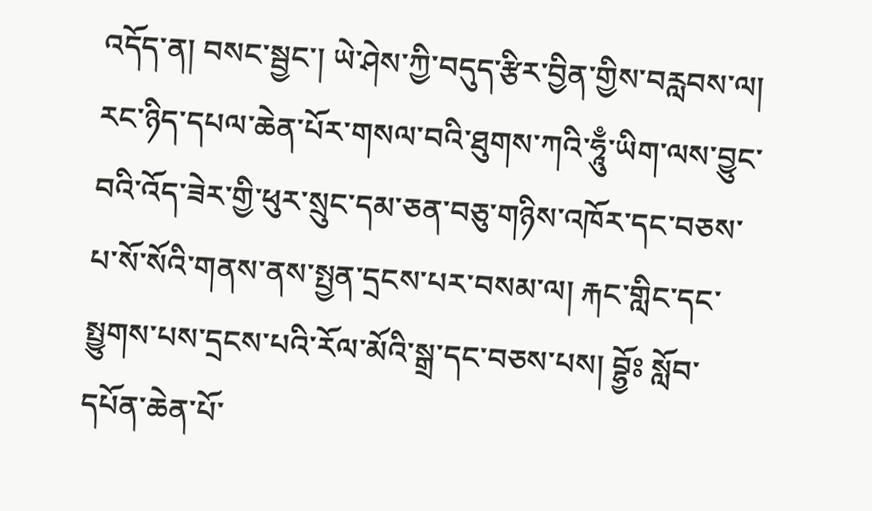འདོད་ན། བསང་སྦྱང་། ཡེ་ཤེས་ཀྱི་བདུད་རྩིར་བྱིན་གྱིས་བརླབས་ལ། རང་ཉིད་དཔལ་ཆེན་པོར་གསལ་བའི་ཐུགས་ཀའི་ཧཱུྃ་ཡིག་ལས་བྱུང་བའི་འོད་ཟེར་གྱི་ཕུར་སྲུང་དམ་ཅན་བཅུ་གཉིས་འཁོར་དང་བཅས་པ་སོ་སོའི་གནས་ནས་སྤྱན་དྲངས་པར་བསམ་ལ། རྐང་གླིང་དང་སྤྱུགས་པས་དྲངས་པའི་རོལ་མོའི་སྒྲ་དང་བཅས་པས། བྷྱོཿ སློབ་དཔོན་ཆེན་པོ་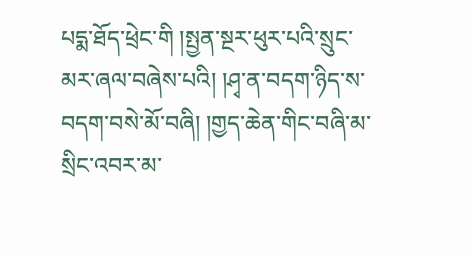པདྨ་ཐོད་ཕྲེང་གི །སྤྱན་སྔར་ཕུར་པའི་སྲུང་མར་ཞལ་བཞེས་པའི། །ཤྭ་ན་བདག་ཉིད་ས་བདག་བསེ་མོ་བཞི། །གྱད་ཆེན་གིང་བཞི་མ་སྲིང་འབར་མ་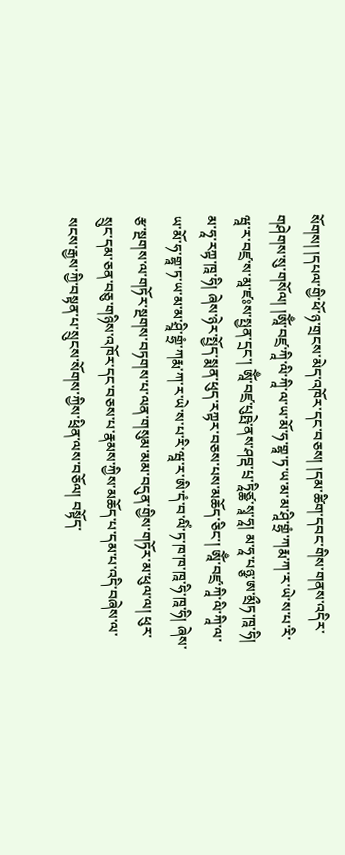སོགས། །དཔལ་གྱི་ཕོ་ཉ་གྲངས་མེད་འཁོར་དང་བཅས། །དམ་ཚིག་དབང་གིས་གནས་འདིར་གཤེགས་སུ་གསོལ། །ཨཱོྃ་བཛྲ་ཀཱི་ལི་ཀཱི་ལ་ཡ་མོ་ཧ་གྷཱ་ཏ་ཡ་མ་མ་ཤཱི་གྷྲཾ་ཀརྨ་ཀ་ར་ཡེ་ས་པ་རི་ཝཱ་ར་བཛྲ་ས་མཱ་ཛཿས་སྤྱན་དྲང་། ཨཱོྃ་བཛྲ་པུཥྤེ་ནས་ཤབྡ་པྲ་ཏཱིཙྪ་སྭཱ་ཧཱ། མ་ཧཱ་པཉྩ་ཨ་མྲྀཏ་ཁཱ་ཧི། མ་ཧཱ་རཀྟ་ཁཱ་ཧི། ཞེས་ཉེར་སྤྱོད་སྨན་ཕུད་རཀྟར་བཅས་པས་མཆོད་ཅིང་། ཨཱོྃ་བཛྲ་ཀཱི་ལི་ཀཱི་ལ་ཡ་མོ་ཧ་གྷཱ་ཏ་ཡ་མ་མ་ཤྲཱི་གྷྲཾ་ཀརྨ་ཀ་ར་ཡེ་ས་པ་རི་ཝཱ་ར་ཨི་དཾ་བ་ལིཾ་ཏ་ཁ་ཁ་ཁཱ་ཧི་ཁཱ་ཧི། ཞེས་རྩ་སྔགས་ལ་གཏོར་སྔགས་བཏགས་པ་ལན་གསུམ་མམ་བདུན་གྱིས་གཏོར་མ་ཕུལ་ལ། ཕུར་སྲུང་དམ་ཅན་བཅུ་གཉིས་འཁོར་དང་བཅས་པ་རྣམས་ཀྱིས་མཆོད་པ་དམ་པ་འདི་བཞེས་ལ་སངས་རྒྱས་ཀྱི་བསྟན་པ་སྲུངས་སོགས་ཀྱིས་ཕྲིན་ལས་བཅོལ། བསྟོད་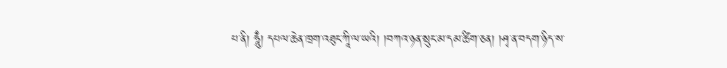པ་ནི། ཧཱུྃ། དཔལ་ཆེན་ཁྲག་འཐུང་ཀཱི་ལ་ཡའི། །བཀའ་ཉན་སྲུང་མ་དམ་ཚིག་ཅན། །ཤྭ་ན་བདག་ཉིད་ས་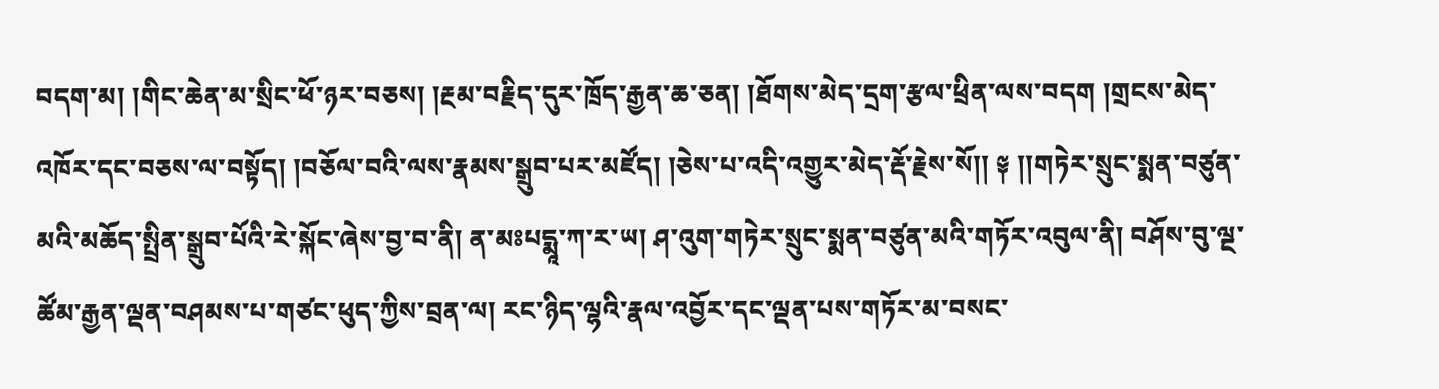བདག་མ། །གིང་ཆེན་མ་སྲིང་ཕོ་ཉར་བཅས། །རྔམ་བརྗིད་དུར་ཁྲོད་རྒྱན་ཆ་ཅན། །ཐོགས་མེད་དྲག་རྩལ་ཕྲིན་ལས་བདག །གྲངས་མེད་འཁོར་དང་བཅས་ལ་བསྟོད། །བཅོལ་བའི་ལས་རྣམས་སྒྲུབ་པར་མཛོད། །ཅེས་པ་འདི་འགྱུར་མེད་རྡོ་རྗེས་སོ།། ༈ །།གཏེར་སྲུང་སྨན་བཙུན་མའི་མཆོད་སྤྲིན་སྒྲུབ་པོའི་རེ་སྐོང་ཞེས་བྱ་བ་ནི། ན་མཿཔདྨཱ་ཀ་ར་ཡ། ཤ་འུག་གཏེར་སྲུང་སྨན་བཙུན་མའི་གཏོར་འབུལ་ནི། བཤོས་བུ་ལྔ་ཚོམ་རྒྱན་ལྡན་བཤམས་པ་གཙང་ཕུད་ཀྱིས་བྲན་ལ། རང་ཉིད་ལྷའི་རྣལ་འབྱོར་དང་ལྡན་པས་གཏོར་མ་བསང་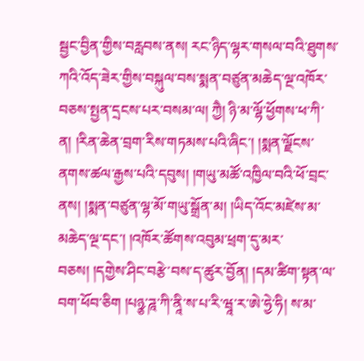སྦྱང་བྱིན་གྱིས་བརླབས་ནས། རང་ཉིད་ལྷར་གསལ་བའི་ཐུགས་ཀའི་འོད་ཟེར་གྱིས་བསྐུལ་བས་སྨན་བཙུན་མཆེད་ལྔ་འཁོར་བཅས་སྤྱན་དྲངས་པར་བསམ་ལ། ཀྱཻ། ཉི་མ་ལྷོ་ཕྱོགས་ཕ་ཀི་ན། །རིན་ཆེན་བྲག་རིས་གཏམས་པའི་ཞིང་། །སྨན་ལྗོངས་ནགས་ཚལ་རྒྱས་པའི་དབུས། །གཡུ་མཚོ་འཁྱིལ་བའི་ཕོ་བྲང་ནས། །སྨན་བཙུན་ལྷ་མོ་གཡུ་སྒྲོན་མ། །ཡིད་འོང་མཛེས་མ་མཆེད་ལྔ་དང་། །འཁོར་ཚོགས་འབུམ་ཕྲག་དུ་མར་བཅས། །དགྱེས་ཤིང་བརྩེ་བས་ད་ཚུར་བྱོན། །དམ་ཚིག་སྟན་ལ་བག་ཕོབ་ཅིག །པཉྩ་ཌཱ་ཀི་ནཱི་ས་པ་རི་ཝཱ་ར་ཨེ་ཧྱེ་ཧི། ས་མ་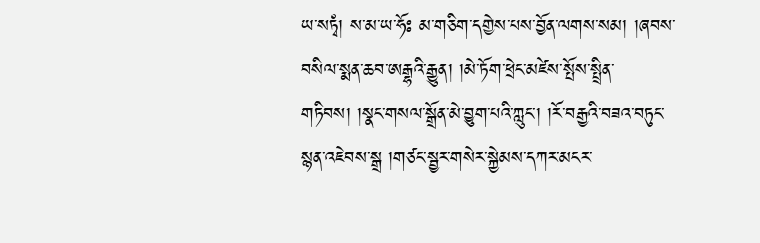ཡ་སཏྭཾ། ས་མ་ཡ་ཧོཿ མ་གཅིག་དགྱེས་པས་བྱོན་ལགས་སམ། །ཞབས་བསིལ་སྨན་ཆབ་ཨརྒྷའི་རྒྱུན། །མེ་ཏོག་ཕྲེང་མཛེས་སྤོས་སྤྲིན་གཏིབས། །སྣང་གསལ་སྒྲོན་མེ་བྱུག་པའི་ཀླུང་། །རོ་བརྒྱའི་བཟའ་བཏུང་སྙན་འཇེབས་སྒྲ །གཙང་སྦྱར་གསེར་སྐྱེམས་དཀར་མངར་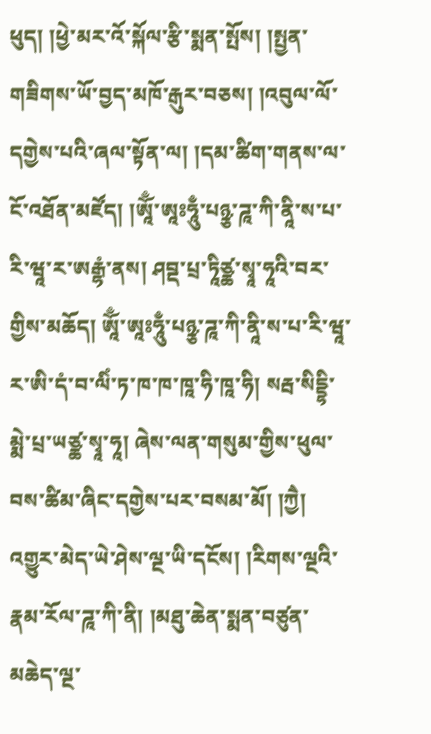ཕུད། །ཕྱེ་མར་འོ་སྐོལ་རྩི་སྨན་སྤོས། །སྤྱན་གཟིགས་ཡོ་བྱད་མཁོ་རྒུར་བཅས། །འབུལ་ལོ་དགྱེས་པའི་ཞལ་སྟོན་ལ། །དམ་ཚིག་གནས་ལ་ངོ་འཐོན་མཛོད། །ཨཱོྃ་ཨཱཿཧཱུྃ་པཉྩ་ཌཱ་ཀི་ནཱི་ས་པ་རི་ཝཱ་ར་ཨརྒྷཾ་ནས། ཤབྡ་པྲ་ཏཱིཙྪ་སྭཱ་ཧཱའི་བར་གྱིས་མཆོད། ཨཱོྃ་ཨཱཿཧཱུྃ་པཉྩ་ཌཱ་ཀི་ནཱི་ས་པ་རི་ཝཱ་ར་ཨི་དཾ་བ་ལིཾ་ཏ་ཁ་ཁ་ཁཱ་ཧི་ཁཱ་ཧི། སརྦ་སིདྡྷི་མྨེ་པྲ་ཡཙྪ་སྭཱ་ཧཱ། ཞེས་ལན་གསུམ་གྱིས་ཕུལ་བས་ཚིམ་ཞིང་དགྱེས་པར་བསམ་མོ། །ཀྱཻ། འགྱུར་མེད་ཡེ་ཤེས་ལྔ་ཡི་དངོས། །རིགས་ལྔའི་རྣམ་རོལ་ཌཱ་ཀི་ནི། །མཐུ་ཆེན་སྨན་བཙུན་མཆེད་ལྔ་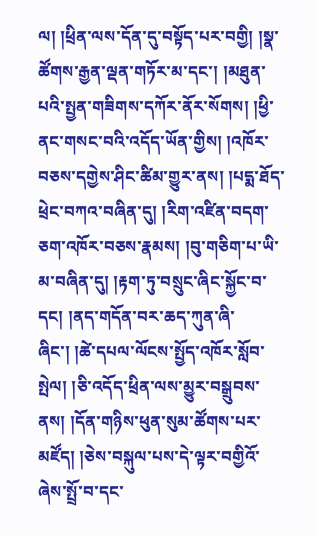ལ། །ཕྲིན་ལས་དོན་དུ་བསྟོད་པར་བགྱི། །སྣ་ཚོགས་རྒྱན་ལྡན་གཏོར་མ་དང་། །མཐུན་པའི་སྤྱན་གཟིགས་དཀོར་ནོར་སོགས། །ཕྱི་ནང་གསང་བའི་འདོད་ཡོན་གྱིས། །འཁོར་བཅས་དགྱེས་ཤིང་ཚིམ་གྱུར་ནས། །པདྨ་ཐོད་ཕྲེང་བཀའ་བཞིན་དུ། །རིག་འཛིན་བདག་ཅག་འཁོར་བཅས་རྣམས། །བུ་གཅིག་པ་ཡི་མ་བཞིན་དུ། །རྟག་ཏུ་བསྲུང་ཞིང་སྐྱོང་བ་དང། །ནད་གདོན་བར་ཆད་ཀུན་ཞི་ཞིང་། །ཚེ་དཔལ་ལོངས་སྤྱོད་འཁོར་སློབ་སྤེལ། །ཅི་འདོད་ཕྲིན་ལས་མྱུར་བསྒྲུབས་ནས། །དོན་གཉིས་ཕུན་སུམ་ཚོགས་པར་མཛོད། །ཅེས་བསྐུལ་པས་དེ་ལྟར་བགྱིའོ་ཞེས་སྤྲོ་བ་དང་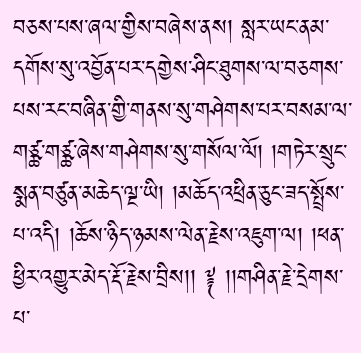བཅས་པས་ཞལ་གྱིས་བཞེས་ནས། སླར་ཡང་ནམ་དགོས་སུ་འབྱོན་པར་དགྱེས་ཤིང་ཐུགས་ལ་བཅགས་པས་རང་བཞིན་གྱི་གནས་སུ་གཤེགས་པར་བསམ་ལ་གཙྪ་གཙྪ་ཞེས་གཤེགས་སུ་གསོལ་ལོ། །གཏེར་སྲུང་སྨན་བཙུན་མཆེད་ལྔ་ཡི། །མཆོད་འཕྲིན་ཅུང་ཟད་སྤྲོས་པ་འདི། །ཆོས་ཉིད་ཉམས་ལེན་རྗེས་འཇུག་ལ། །ཕན་ཕྱིར་འགྱུར་མེད་རྡོ་རྗེས་བྲིས།། ༈ །།གཤིན་རྗེ་དྲེགས་པ་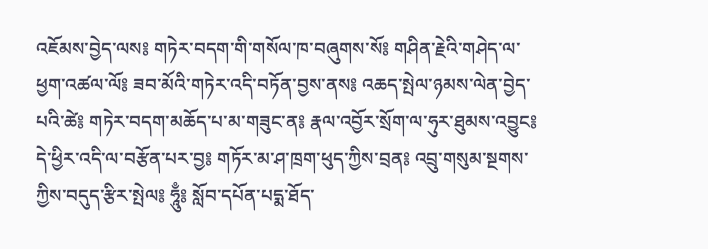འཇོམས་བྱེད་ལས༔ གཏེར་བདག་གི་གསོལ་ཁ་བཞུགས་སོ༔ གཤིན་རྗེའི་གཤེད་ལ་ཕྱག་འཚལ་ལོ༔ ཟབ་མོའི་གཏེར་འདི་བཏོན་བྱས་ནས༔ འཆད་སྤེལ་ཉམས་ལེན་བྱེད་པའི་ཚེ༔ གཏེར་བདག་མཆོད་པ་མ་གཟུང་ན༔ རྣལ་འབྱོར་སྲོག་ལ་ཧུར་ཐུམས་འབྱུང༔ དེ་ཕྱིར་འདི་ལ་བརྩོན་པར་བྱ༔ གཏོར་མ་ཤ་ཁྲག་ཕུད་ཀྱིས་བྲན༔ འབྲུ་གསུམ་སྔགས་ཀྱིས་བདུད་རྩིར་སྤེལ༔ ཧཱུྃ༔ སློབ་དཔོན་པདྨ་ཐོད་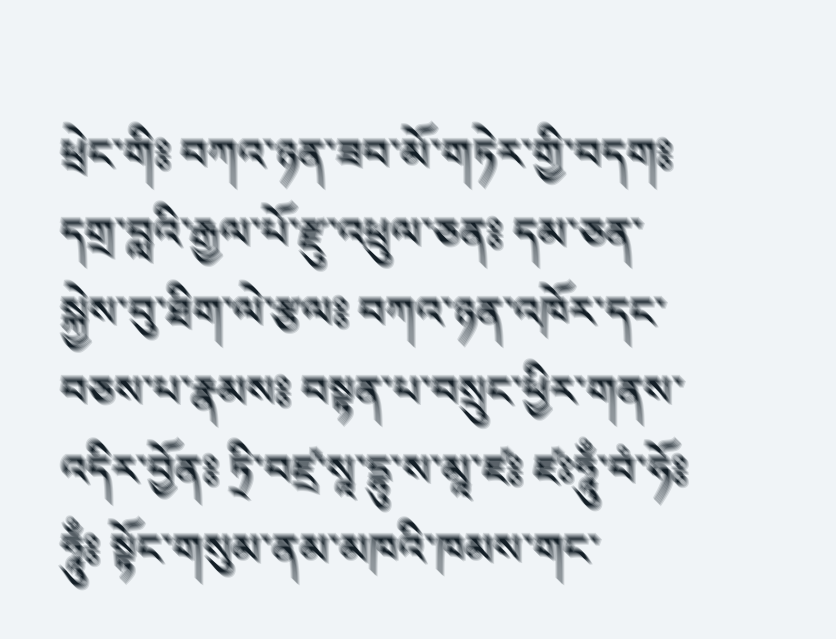ཕྲེང་གི༔ བཀའ་ཉན་ཟབ་མོ་གཏེར་གྱི་བདག༔ དགྲ་བླའི་རྒྱལ་པོ་རྫུ་འཕྲུལ་ཅན༔ དམ་ཅན་སྐྱེས་བུ་ཐིག་ལེ་རྩལ༔ བཀའ་ཉན་འཁོར་དང་བཅས་པ་རྣམས༔ བསྟན་པ་བསྲུང་ཕྱིར་གནས་འདིར་བྱོན༔ ཏྲི་བཛྲ་སཱ་དྷུ་ས་མཱ་ཛ༔ ཛཿཧཱུྃ་བཾ་ཧོ༔ ཧཱུྃ༔ སྟོང་གསུམ་ནམ་མཁའི་ཁམས་གང་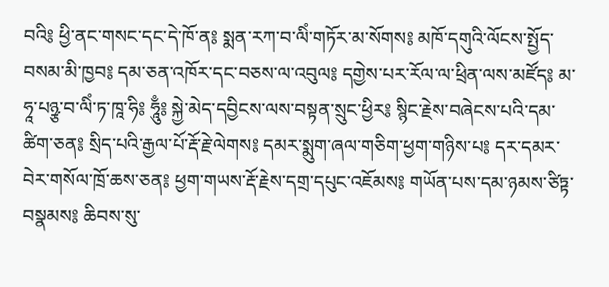བའི༔ ཕྱི་ནང་གསང་དང་དེ་ཁོ་ན༔ སྨན་རཀ་བ་ལིཾ་གཏོར་མ་སོགས༔ མཁོ་དགུའི་ལོངས་སྤྱོད་བསམ་མི་ཁྱབ༔ དམ་ཅན་འཁོར་དང་བཅས་ལ་འབུལ༔ དགྱེས་པར་རོལ་ལ་ཕྲིན་ལས་མཛོད༔ མ་ཧཱ་པཉྩ་བ་ལིཾ་ཏ་ཁཱ་ཧི༔ ཧཱུྃ༔ སྐྱེ་མེད་དབྱིངས་ལས་བསྟན་སྲུང་ཕྱིར༔ སྙིང་རྗེས་བཞེངས་པའི་དམ་ཚིག་ཅན༔ སྲིད་པའི་རྒྱལ་པོ་རྡོ་རྗེ་ལེགས༔ དམར་སྨུག་ཞལ་གཅིག་ཕྱག་གཉིས་པ༔ དར་དམར་བེར་གསོལ་ཁྲོ་ཆས་ཅན༔ ཕྱག་གཡས་རྡོ་རྗེས་དགྲ་དཔུང་འཇོམས༔ གཡོན་པས་དམ་ཉམས་ཙིཏྟ་བསྣམས༔ ཆིབས་སུ་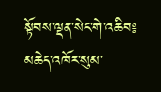སྟོབས་ལྡན་སེང་གེ་འཆིབ༔ མཆེད་འཁོར་སུམ་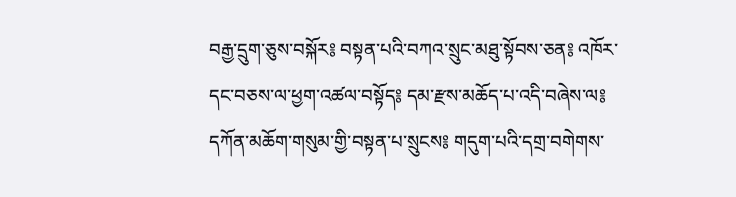བརྒྱ་དྲུག་ཅུས་བསྐོར༔ བསྟན་པའི་བཀའ་སྲུང་མཐུ་སྟོབས་ཅན༔ འཁོར་དང་བཅས་ལ་ཕྱག་འཚལ་བསྟོད༔ དམ་རྫས་མཆོད་པ་འདི་བཞེས་ལ༔ དཀོན་མཆོག་གསུམ་གྱི་བསྟན་པ་སྲུངས༔ གདུག་པའི་དགྲ་བགེགས་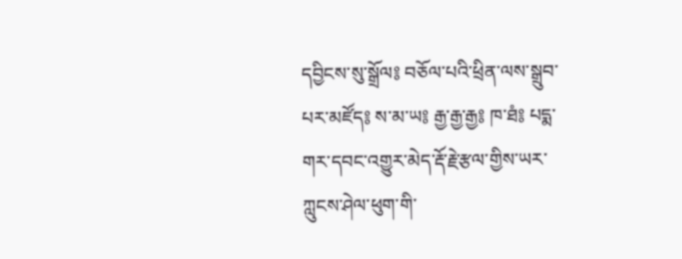དབྱིངས་སུ་སྒྲོལ༔ བཅོལ་པའི་ཕྲིན་ལས་སྒྲུབ་པར་མཛོད༔ ས་མ་ཡ༔ རྒྱ་རྒྱ་རྒྱ༔ ཁ་ཐཾ༔ པདྨ་གར་དབང་འགྱུར་མེད་རྡོ་རྗེ་རྩལ་གྱིས་ཡར་ཀླུངས་ཤེལ་ཕུག་གི་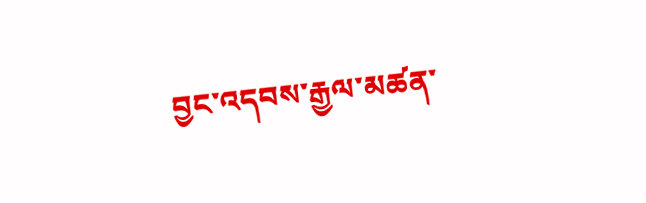བྱང་འདབས་རྒྱལ་མཚན་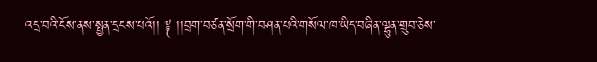འདྲ་བའི་ངོས་ནས་སྤྱན་དྲངས་པའོ།། ༈ །།བྲག་བཙན་སྲོག་གི་བཤན་པའི་གསོལ་ཁ་ཡིད་བཞིན་ལྷུན་གྲུབ་ཅེས་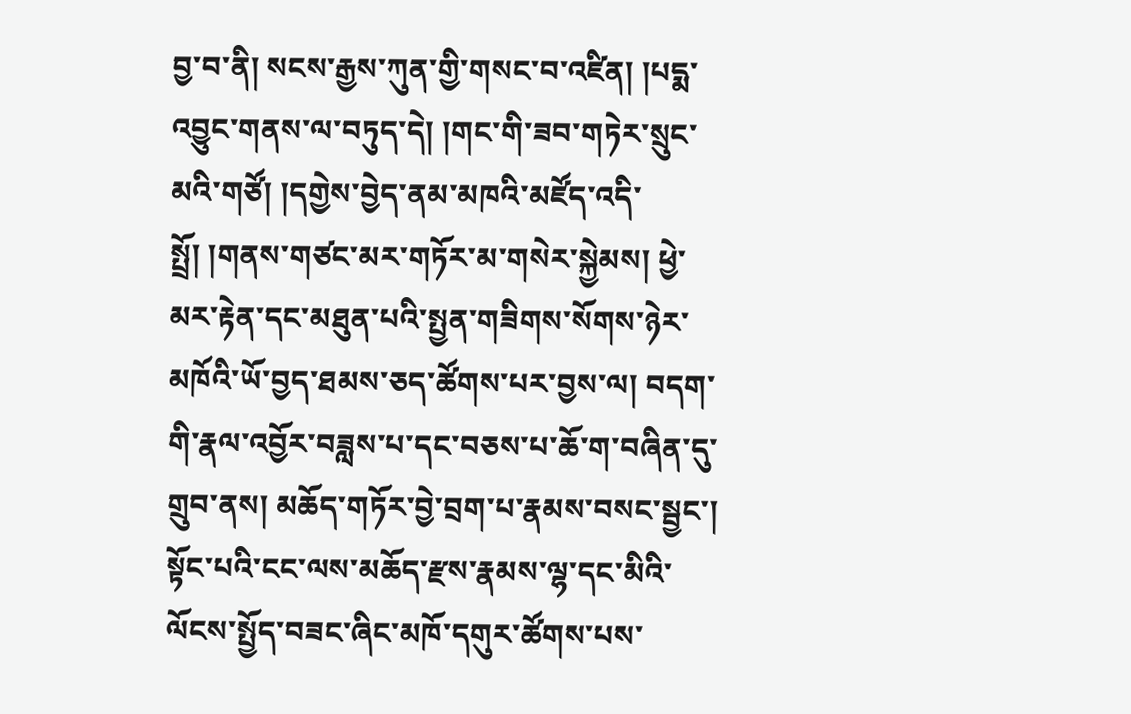བྱ་བ་ནི། སངས་རྒྱས་ཀུན་གྱི་གསང་བ་འཛིན། །པདྨ་འབྱུང་གནས་ལ་བཏུད་དེ། །གང་གི་ཟབ་གཏེར་སྲུང་མའི་གཙོ། །དགྱེས་བྱེད་ནམ་མཁའི་མཛོད་འདི་སྤྲོ། །གནས་གཙང་མར་གཏོར་མ་གསེར་སྐྱེམས། ཕྱེ་མར་རྟེན་དང་མཐུན་པའི་སྤྱན་གཟིགས་སོགས་ཉེར་མཁོའི་ཡོ་བྱད་ཐམས་ཅད་ཚོགས་པར་བྱས་ལ། བདག་གི་རྣལ་འབྱོར་བཟླས་པ་དང་བཅས་པ་ཆོ་ག་བཞིན་དུ་གྲུབ་ནས། མཆོད་གཏོར་བྱེ་བྲག་པ་རྣམས་བསང་སྦྱང་། སྟོང་པའི་ངང་ལས་མཆོད་རྫས་རྣམས་ལྷ་དང་མིའི་ལོངས་སྤྱོད་བཟང་ཞིང་མཁོ་དགུར་ཚོགས་པས་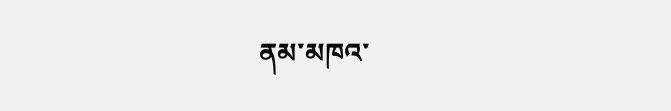ནམ་མཁའ་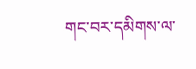གང་བར་དམིགས་ལ་